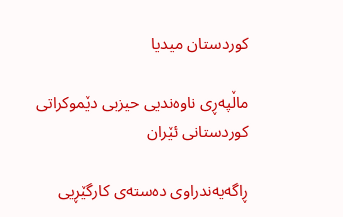کوردستان میدیا

ماڵپەڕی ناوەندیی حیزبی دێموکراتی کوردستانی ئێران

ڕاگەیەندراوی دەستەی کارگێڕیی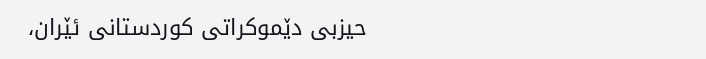حیزبی دێموکراتی کوردستانی ئێران،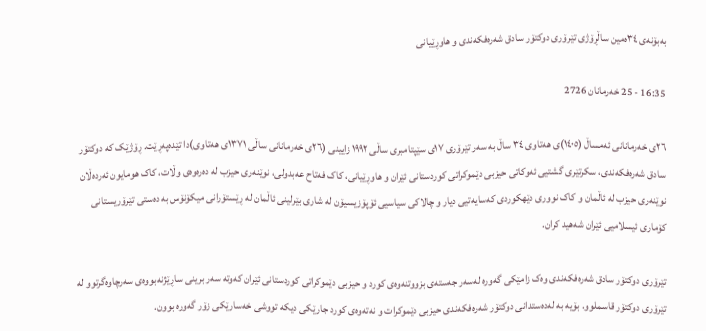بەبۆنەی ٣٤ەمین ساڵڕۆژی تێرۆری دوکتۆر سادق شەرەفکەندی و هاوڕێیانی

16:35 - 25 خەرمانان 2726

٢٦ی خەرمانانی ئەمساڵ (١٤٠٥)ی هەتاوی ٣٤ ساڵ بە سەر تێرۆری ١٧ی سێپتامبری ساڵی ١٩٩٢ زایینی (٢٦ی خەرمانانی ساڵی ١٣٧١ی هەتاوی)دا تێدەپەڕێت. ڕۆژێک کە دوکتۆر سادق شەرەفکەندی، سکرتێری گشتیی ئەوکاتی حیزبی دێموکراتی کوردستانی ئێران و هاوڕێیانی، کاک فەتاح عەبدولی، نوێنەری حیزب لە دەرەوەی وڵات، کاک هومایون ئەردەڵان نوێنەری حیزب لە ئاڵمان و کاک نووری دێهکوردی کەسایەتیی دیار و چالاکی سیاسیی ئۆپۆزیسیۆن لە شاری بێرلینی ئاڵمان لە ڕێستۆرانی میکۆنۆس بە دەستی تێرۆریستانی کۆماری ئیسلامیی ئێران شەهید کران.

تێرۆری دوکتۆر سادق شەرەفکەندی وەک زامێکی گەورە لەسەر جەستەی بزووتنەوەی کورد و حیزبی دێموکراتی کوردستانی ئێران کەوتە سەر برینی ساڕێژنەبووەی سەرچاوەگرتوو لە تێرۆری دوکتۆر قاسملوو. بۆیە بە لەدەستدانی دوکتۆر شەرەفکەندی حیزبی دێموکرات و نەتەوەی کورد جارێکی دیکە تووشی خەسارێکی زۆر گەورە بوون.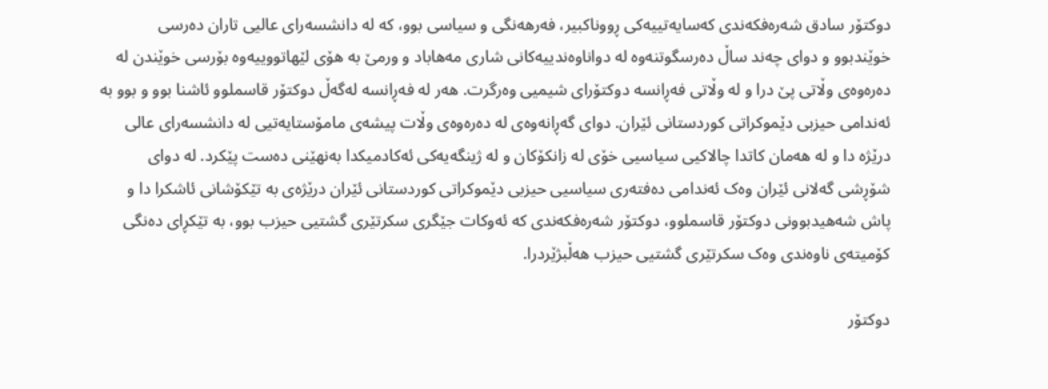دوکتۆر سادق شەرەفکەندی کەسایەتییەکی ڕووناکبیر، فەرهەنگی و سیاسی بوو، کە لە دانشسەرای عالیی تاران دەرسی خوێندبوو و دوای چەند ساڵ دەرسگوتنەوە لە دواناوەندییەکانی شاری مەهاباد و ورمێ بە هۆی لێهاتووییەوە بۆرسی خوێندن لە دەرەوەی وڵاتی پێ درا و لە وڵاتی فەڕانسە دوکتۆرای شیمیی وەرگرت. هەر لە فەڕانسە لەگەڵ دوکتۆر قاسملوو ئاشنا بوو و بوو بە ئەندامی حیزبی دێموکراتی کوردستانی ئێران. دوای گەڕانەوەی لە دەرەوەی وڵات پیشەی مامۆستایەتیی لە دانشسەرای عالی درێژە دا و لە هەمان کاتدا چالاکیی سیاسیی خۆی لە زانکۆکان و لە ژینگەیەکی ئەکادمیکدا بەنهێنی دەست پێکرد. لە دوای شۆڕشی گەلانی ئێران وەک ئەندامی دەفتەری سیاسیی حیزبی دێموکراتی کوردستانی ئێران درێژەی بە تێکۆشانی ئاشکرا دا و پاش شەهیدبوونی دوکتۆر قاسملوو، دوکتۆر شەرەفکەندی کە ئەوکات جێگری سکرتێری گشتیی حیزب بوو، بە تێکڕای دەنگی کۆمیتەی ناوەندی وەک سکرتێری گشتیی حیزب هەڵبژێردرا.

دوکتۆر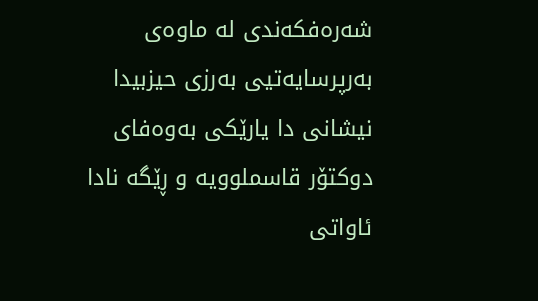شەرەفکەندی لە ماوەی بەرپرسایەتیی بەرزی حیزبیدا نیشانی دا یارێکی بەوەفای دوکتۆر قاسملوویە و ڕێگە نادا ئاواتی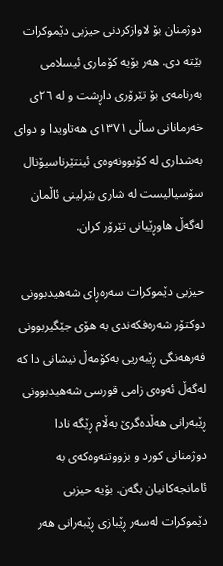دوژمنان بۆ لاوازکردنی حیزبی دێموکرات بێتە دی. هەر بۆیە کۆماری ئیسلامی بەرنامەی بۆ تێرۆری داڕشت و لە ٢٦ی خەرمانانی ساڵی ١٣٧١ی هەتاویدا و دوای بەشداری لە کۆبوونەوەی ئینتێرناسیۆنال سۆسیالیست لە شاری بێرلینی ئاڵمان لەگەڵ هاوڕێیانی تێرۆر کران.

حیزبی دێموکرات سەرەڕای شەهیدبوونی دوکتۆر شەرەفکەندی بە هۆی جێگیربوونی فەرهەنگی ڕێبەریی بەکۆمەڵ نیشانی دا کە لەگەڵ ئەوەی زامی قورسی شەهیدبوونی ڕێبەرانی هەڵدەگرێ بەڵام ڕێگە نادا دوژمنانی کورد و بزووتنەوەکەی بە ئامانجەکانیان بگەن. بۆیە حیزبی دێموکرات لەسەر ڕێبازی ڕێبەرانی هەر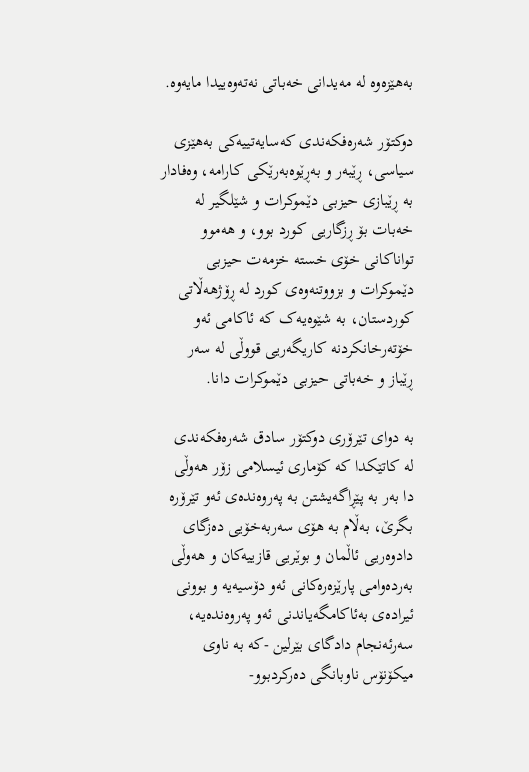بەهێزەوە لە مەیدانی خەباتی نەتەوەییدا مایەوە.

دوکتۆر شەرەفکەندی کەسایەتییەکی بەهێزی سیاسی، ڕێبەر و بەڕێوەبەرێکی کارامە، وەفادار بە ڕێبازی حیزبی دێموکرات و شێلگیر لە خەبات بۆ ڕزگاریی کورد بوو، و هەموو تواناکانی خۆی خستە خزمەت حیزبی دێموکرات و بزووتنەوەی کورد لە ڕۆژهەڵاتی کوردستان، بە شێوەیەک کە ئاکامی ئەو خۆتەرخانکردنە کاریگەریی قووڵی لە سەر ڕێباز و خەباتی حیزبی دێموکرات دانا.

بە دوای تێرۆری دوکتۆر سادق شەرەفکەندی لە کاتێکدا کە کۆماری ئیسلامی زۆر هەوڵی دا بەر بە پێڕاگەیشتن بە پەروەندەی ئەو تێرۆرە بگرێ، بەڵام بە هۆی سەربەخۆیی دەزگای دادوەریی ئاڵمان و بوێریی قازییەکان و هەوڵی بەردەوامی پارێزەرەکانی ئەو دۆسیەیە و بوونی ئیرادەی بەئاکامگەیاندنی ئەو پەروەندەیە، سەرئەنجام دادگای بێرلین -کە بە ناوی میکۆنۆس ناوبانگی دەرکردبوو-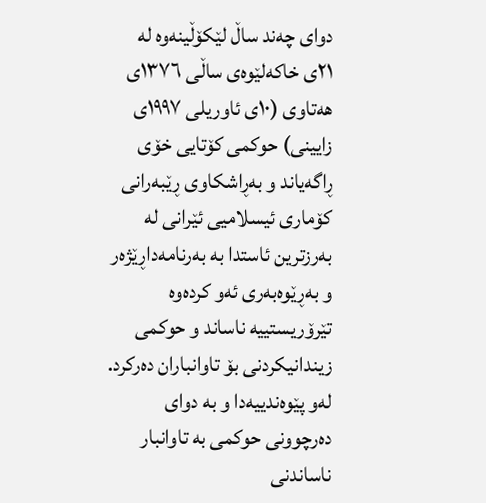دوای چەند ساڵ لێکۆڵینەوە لە ٢١ی خاکەلێوەی ساڵی ١٣٧٦ی هەتاوی (١٠ی ئاوریلی ١٩٩٧ی زایینی) حوکمی کۆتایی خۆی ڕاگەیاند و بەڕاشکاوی ڕێبەرانی کۆماری ئیسلامیی ئێرانی لە بەرزترین ئاستدا بە بەرنامەداڕێژەر و بەڕێوەبەری ئەو کردەوە تێرۆریستییە ناساند و حوکمی زیندانیکردنی بۆ تاوانباران دەرکرد. لەو پێوەندییەدا و بە دوای دەرچوونی حوکمی بە تاوانبار ناساندنی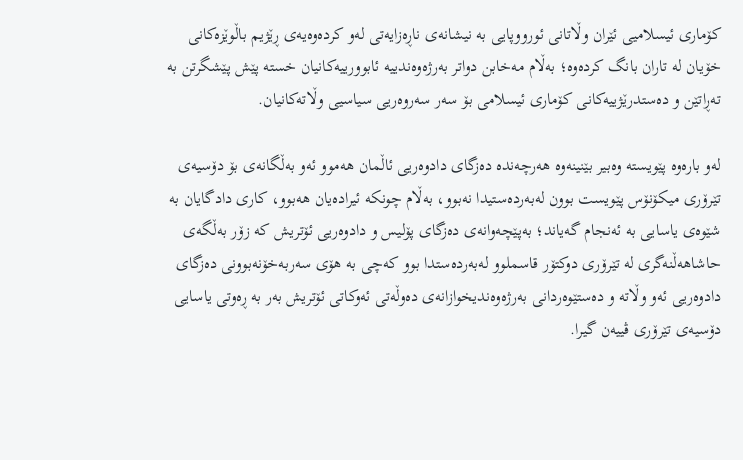کۆماری ئیسلامیی ئێران وڵاتانی ئورووپایی بە نیشانەی ناڕەزایەتی لەو کردەوەیەی ڕێژیم باڵوێزەکانی خۆیان لە تاران بانگ کردەوە؛ بەڵام مەخابن دواتر بەرژەوەندییە ئابوورییەکانیان خستە پێش پێشگرتن بە تەڕاتێن و دەستدرێژییەکانی کۆماری ئیسلامی بۆ سەر سەروەریی سیاسیی وڵاتەکانیان.

لەو بارەوە پێویستە وەبیر بێنینەوە هەرچەندە دەزگای دادوەریی ئاڵمان هەموو ئەو بەڵگانەی بۆ دۆسیەی تێرۆری میکۆنۆس پێویست بوون لەبەردەستیدا نەبوو، بەڵام چونکە ئیرادەیان هەبوو، کاری دادگایان بە شێوەی یاسایی بە ئەنجام گەیاند؛ بەپێچەوانەی دەزگای پۆلیس و دادوەریی ئۆتریش کە زۆر بەڵگەی حاشاهەڵنەگری لە تێرۆری دوکتۆر قاسملوو لەبەردەستدا بوو کەچی بە هۆی سەربەخۆنەبوونی دەزگای دادوەریی ئەو وڵاتە و دەستێوەردانی بەرژەوەندیخوازانەی دەوڵەتی ئەوکاتی ئۆتریش بەر بە ڕەوتی یاسایی دۆسیەی تێرۆری ڤییەن گیرا.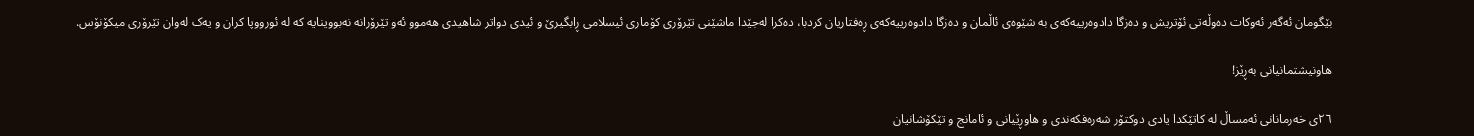بێگومان ئەگەر ئەوکات دەوڵەتی ئۆتریش و دەزگا دادوەرییەکەی بە شێوەی ئاڵمان و دەزگا دادوەرییەکەی ڕەفتاریان کردبا، دەکرا لەجێدا ماشێنی تێرۆری کۆماری ئیسلامی ڕابگیرێ و ئیدی دواتر شاهیدی هەموو ئەو تێرۆرانە نەبووینایە کە لە ئورووپا کران و یەک لەوان تێرۆری میکۆنۆس.

هاونیشتمانیانی بەڕێز!

٢٦ی خەرمانانی ئەمساڵ لە کاتێکدا یادی دوکتۆر شەرەفکەندی و هاوڕێیانی و ئامانج و تێکۆشانیان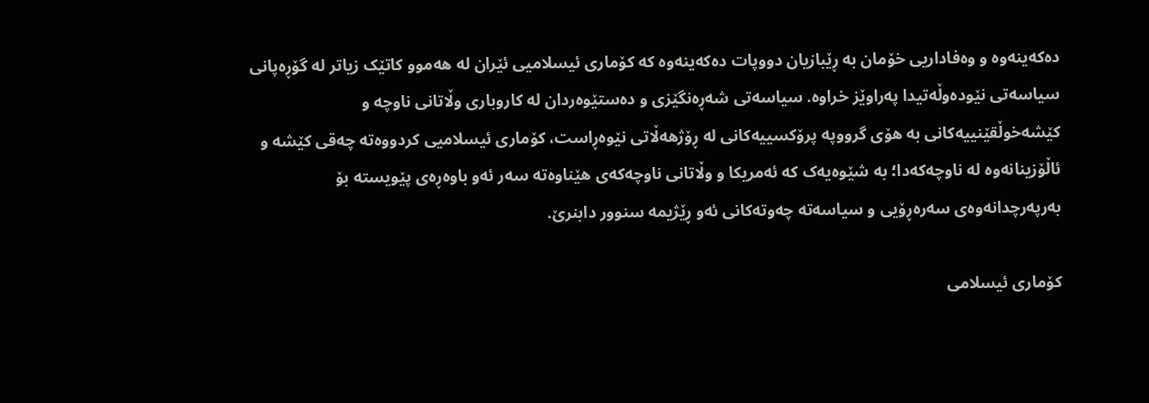دەکەینەوە و وەفاداریی خۆمان بە ڕێبازیان دووپات دەکەینەوە کە کۆماری ئیسلامیی ئێران لە هەموو کاتێک زیاتر لە گۆڕەپانی سیاسەتی نێودەوڵەتیدا پەراوێز خراوە. سیاسەتی شەڕەنگێزی و دەستێوەردان لە کاروباری وڵاتانی ناوچە و کێشەخوڵقێنییەکانی بە هۆی گرووپە پرۆکسییەکانی لە ڕۆژهەڵاتی نێوەڕاست، کۆماری ئیسلامیی کردووەتە چەقی کێشە و ئاڵۆزینانەوە لە ناوچەکەدا؛ بە شێوەیەک کە ئەمریکا و وڵاتانی ناوچەکەی هێناوەتە سەر ئەو باوەڕەی پێویستە بۆ بەرپەرچدانەوەی سەرەڕۆیی و سیاسەتە چەوتەکانی ئەو ڕێژیمە سنوور دابنرێ.

کۆماری ئیسلامی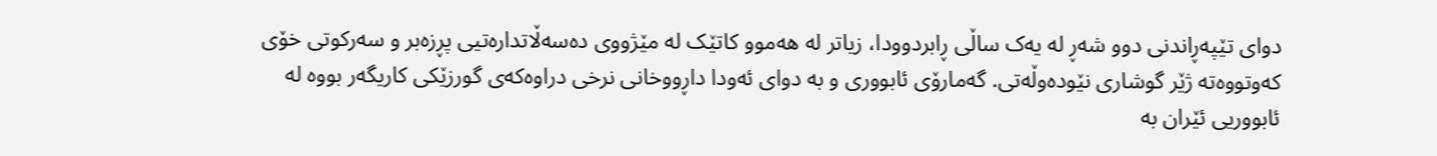دوای تێپەڕاندنی دوو شەڕ لە یەک ساڵی ڕابردوودا، زیاتر لە هەموو کاتێک لە مێژووی دەسەڵاتدارەتیی پڕزەبر و سەرکوتی خۆی کەوتووەتە ژێر گوشاری نێودەوڵەتی. گەمارۆی ئابووری و بە دوای ئەودا داڕووخانی نرخی دراوەکەی گورزێکی کاریگەر بووە لە ئابووریی ئێران بە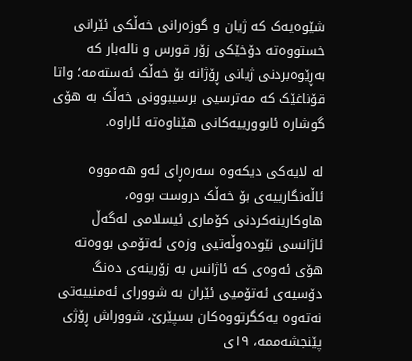شێوەیەک کە ژیان و گوزەرانی خەڵکی ئێرانی خستووەتە دۆخێکی زۆر قورس و نالەبار کە بەڕێوەبردنی ژیانی ڕۆژانە بۆ خەڵک ئەستەمە؛ واتا قۆناغێک کە مەترسیی برسیبوونی خەڵک بە هۆی گوشارە ئابوورییەکانی هێناوەتە ئاراوە.

لە لایەکی دیکەوە سەرەڕای ئەو هەمووە ئاڵەنگارییەی بۆ خەڵک دروست بووە، هاوکارینەکردنی کۆماری ئیسلامی لەگەڵ ئاژانسی نێودەوڵەتیی وزەی ئەتۆمی بووەتە هۆی ئەوەی کە ئاژانس بە زۆرینەی دەنگ دۆسیەی ئەتۆمیی ئێران بە شوورای ئەمنییەتی نەتەوە یەکگرتووەکان بسپێرێ، شووراش ڕۆژی پێنجشەممە، ١٩ی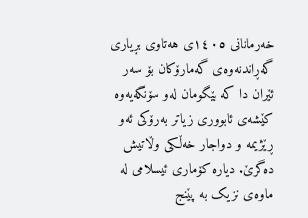خەرمانانی ١٤٠٥ی هەتاوی بڕیاری گەڕاندنەوەی گەمارۆکان بۆ سەر ئێران دا کە بێگومان لەو سۆنگەیەوە کێشەی ئابووری زیاتر بەرۆکی ئەو ڕێژیمە و دواجار خەڵکی وڵاتیش دەگرێ. دیارە کۆماری ئیسلامی لە ماوەی نزیک بە پێنج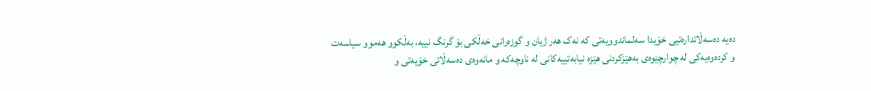دەیە دەسەڵاتدارەتیی خۆیدا سەلماندوویەتی کە نەک هەر ژیان و گوزەرانی خەڵکی بۆ گرنگ نییە، بەڵکوو هەموو سیاسەت و کردەوەیەکی لە چوارچێوەی بەهێزکردنی هێزە نیابەتییەکانی لە ناوچەکە و مانەوەی دەسەڵاتی خۆیەتی و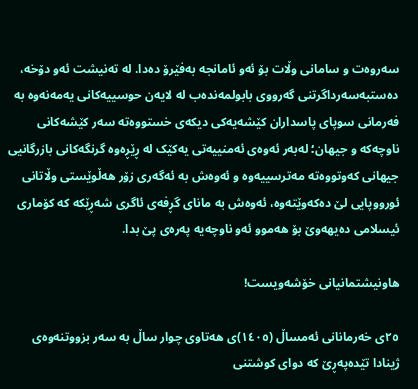سەروەت و سامانی وڵات بۆ ئەو ئامانجە بەفێرۆ دەدا. لە تەنیشت ئەو دۆخە، دەستبەسەرداگرتنی گەرووی بابولمەندەب لە لایەن حوسییەکانی یەمەنەوە بە فەرمانی سوپای پاسداران کێشەیەکی دیکەی خستووەتە سەر کێشەکانی ناوچەکە و جیهان؛ لەبەر ئەوەی ئەمنییەتی یەکێک لە ڕێڕەوە گرنگەکانی بازرگانیی جیهانی کەوتووەتە مەترسییەوە و ئەوەش بە ئەگەری زۆر هەڵوێستی وڵاتانی ئورووپایی لێ دەکەوێتەوە، ئەوەش بە مانای گڕفەی ئاگری شەڕێکە کە کۆماری ئیسلامی دەیهەوێ بۆ هەموو ئەو ناوچەیە پەرەی پێ بدا.

هاونیشتمانیانی خۆشەویست!

٢٥ی خەرمانانی ئەمساڵ (١٤٠٥)ی هەتاوی چوار ساڵ بە سەر بزووتنەوەی ژینادا تێدەپەڕێ کە دوای کوشتنی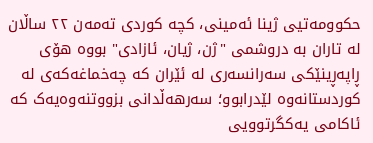حکوومەتیی ژینا ئەمینی، کچە کوردی تەمەن ٢٢ ساڵان لە تاران بە دروشمی "ژن، ژیان، ئازادی" بووە هۆی ڕاپەڕینێکی سەرانسەری لە ئێران کە چەخماغەکەی لە کوردستانەوە لێدرابوو؛ سەرهەڵدانی بزووتنەوەیەک کە ئاکامی یەکگرتوویی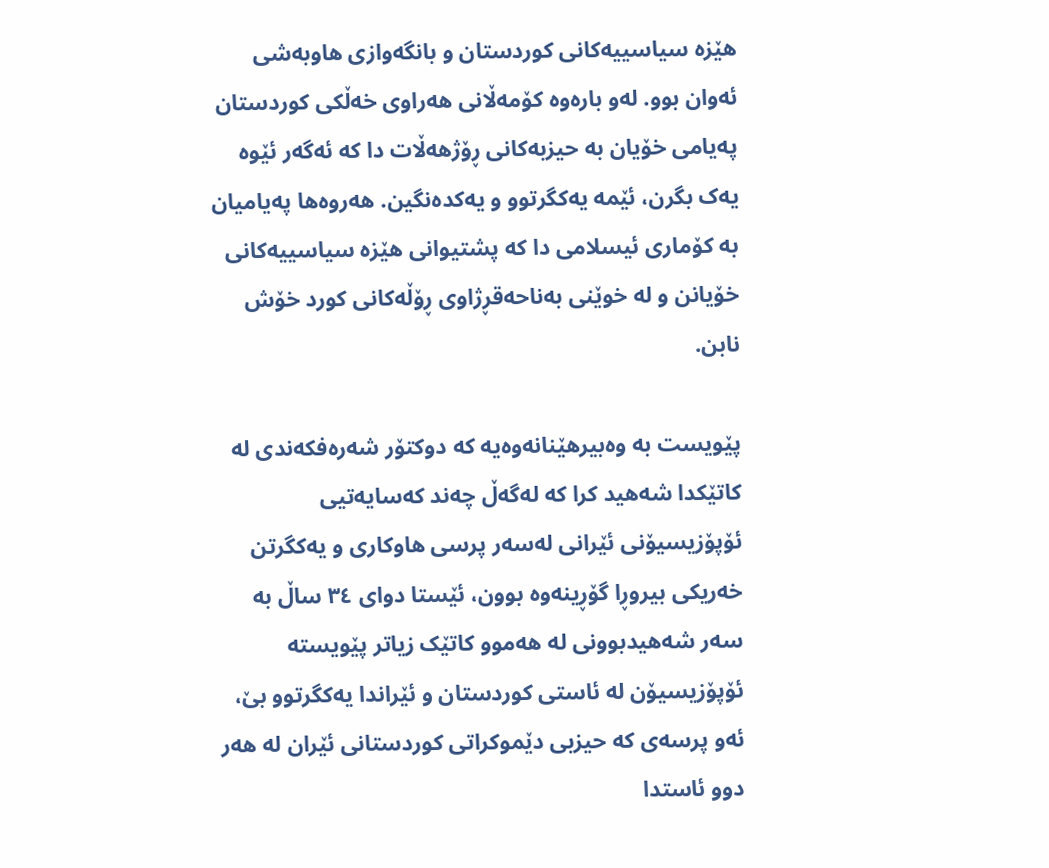هێزە سیاسییەکانی کوردستان و بانگەوازی هاوبەشی ئەوان بوو. لەو بارەوە کۆمەڵانی هەراوی خەڵکی کوردستان پەیامی خۆیان بە حیزبەکانی ڕۆژهەڵات دا کە ئەگەر ئێوە یەک بگرن، ئێمە یەکگرتوو و یەکدەنگین. هەروەها پەیامیان بە کۆماری ئیسلامی دا کە پشتیوانی هێزە سیاسییەکانی خۆیانن و لە خوێنی بەناحەقڕژاوی ڕۆڵەکانی کورد خۆش نابن.

پێویست بە وەبیرهێنانەوەیە کە دوکتۆر شەرەفکەندی لە کاتێکدا شەهید کرا کە لەگەڵ چەند کەسایەتیی ئۆپۆزیسیۆنی ئێرانی لەسەر پرسی هاوکاری و یەکگرتن خەریکی بیروڕا گۆڕینەوە بوون، ئێستا دوای ٣٤ ساڵ بە سەر شەهیدبوونی لە هەموو کاتێک زیاتر پێویستە ئۆپۆزیسیۆن لە ئاستی کوردستان و ئێراندا یەکگرتوو بێ، ئەو پرسەی کە حیزبی دێموکراتی کوردستانی ئێران لە هەر دوو ئاستدا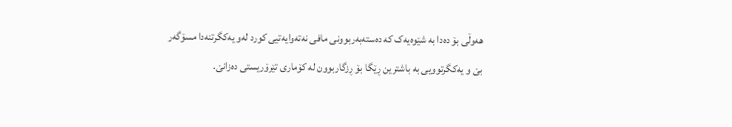هەوڵی بۆ دەدا بە شێوەیەک کە دەستەبەربوونی مافی نەتەوایەتیی کورد لەو یەکگرتنەدا مسۆگەر بێ و یەکگرتوویی بە باشترین ڕێگا بۆ ڕزگاربوون لە کۆماری تێرۆریستی دەزانێ.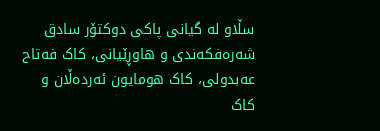سڵاو لە گیانی پاکی دوکتۆر سادق شەرەفکەندی و هاوڕێیانی، کاک فەتاح عەبدولی، کاک هومایون ئەردەڵان و کاک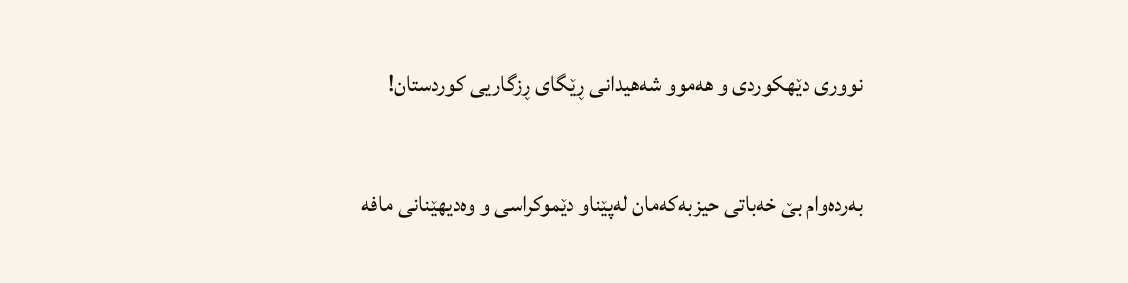نووری دێهکوردی و هەموو شەهیدانی ڕێگای ڕزگاریی کوردستان!

بەردەوام بێ خەباتی حیزبەکەمان لەپێناو دێموکراسی و وەدیهێنانی مافە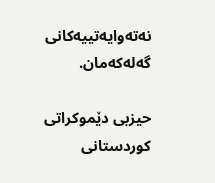نەتەوایەتییەکانی گەلەکەمان.

حیزبی دێموکراتی کوردستانی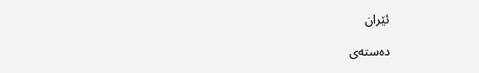ئێران

دەستەی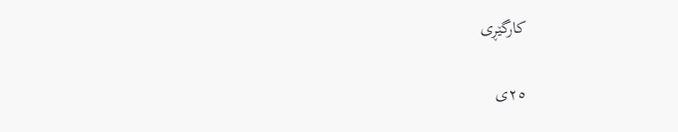کارگێڕی

٢٥ی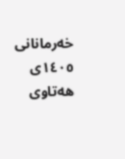خەرمانانی ١٤٠٥ی هەتاوی